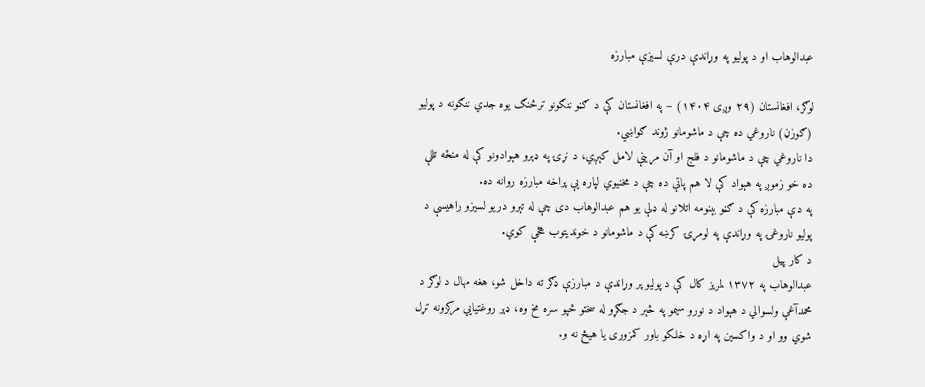عبدالوهاب او د پولیو په وړاندې درې لسیزې مبارزه

لوګر، افغانستان (۲۹ وږی ۱۴۰۴) – په افغانستان کې د ګڼو ننګونو ترڅنګ یوه جدي ننګونه د پولیو (ګوزڼ) ناروغي ده چې د ماشومانو ژوند ګواښي.
دا ناروغي چې د ماشومانو د فلج او آن مړینې لامل کېږي، د نړۍ په ډېرو هېوادونو کې له منځه تللې ده خو زموږ په هېواد کې لا هم پاتې ده چې د مخنیوي لپاره یې پراخه مبارزه روانه ده.
په دې مبارزه کې د ګڼو بېنومه اتلانو له ډلې یو هم عبدالوهاب دی چې له تېرو دریو لسیزو راهیسې د پولیو ناروغۍ په وړاندې په لومړۍ کرښه کې د ماشومانو د خوندیتوب هڅې کوي.
د کار پیل
عبدالوهاب په ۱۳۷۲ لمریز کال کې د پولیو پر وړاندې د مبارزې ډګر ته داخل شو، هغه مهال د لوګر د محمدآغې ولسوالي د هېواد د نورو سیمو په څېر د جګړو له سختو څپو سره مخ وه، ډېر روغتیایي مرکزونه تړل شوي وو او د واکسین په اړه د خلکو باور کمزوری یا هیڅ نه و.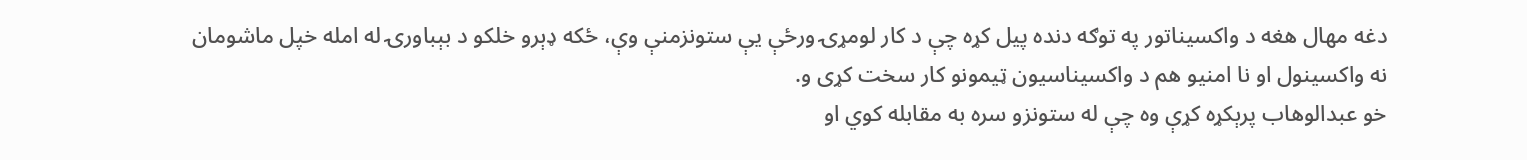دغه مهال هغه د واکسیناتور په توګه دنده پیل کړه چې د کار لومړۍ ورځې یې ستونزمنې وې، ځکه ډېرو خلکو د بېباورۍ له امله خپل ماشومان نه واکسینول او نا امنیو هم د واکسیناسیون ټیمونو کار سخت کړی و.
خو عبدالوهاب پرېکړه کړې وه چې له ستونزو سره به مقابله کوي او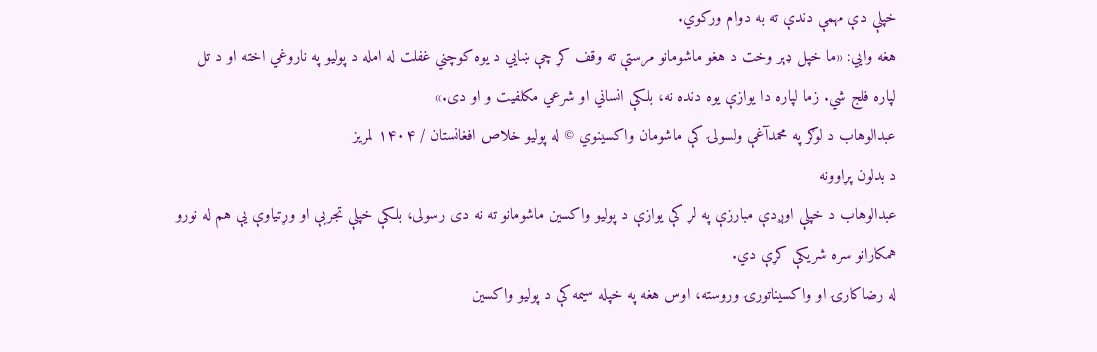خپلې دې مهمې دندې ته به دوام ورکوي.
هغه وايي: «ما خپل ډېر وخت د هغو ماشومانو مرستې ته وقف کړ چې ښايي د یوه کوچني غفلت له امله د پولیو په ناروغي اخته او د تل لپاره فلج شي. زما لپاره دا یوازې یوه دنده نه، بلکې انساني او شرعي مکلفیت و او دی.»
عبدالوهاب د لوګر په محمدآغې ولسولۍ کې ماشومان واکسینوي © له پولیو خلاص افغانستان / ۱۴۰۴ لمریز
د بدلون پړاوونه
عبدالوهاب د خپلې اوږدې مبارزې په لړ کې یوازې د پولیو واکسین ماشومانو ته نه دی رسولی، بلکې خپلې تجربې او وړتیاوې یې هم له نورو همکارانو سره شریکې کړې دي.
له رضاکارۍ او واکسیناتورۍ وروسته، اوس هغه په خپله سیمه کې د پولیو واکسین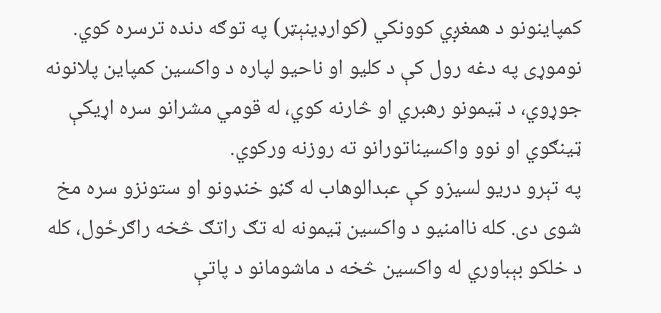کمپاینونو د همغږي کوونکي (کوارډینېټر) په توګه دنده ترسره کوي.
نوموړی په دغه رول کې د کلیو او ناحیو لپاره د واکسین کمپاین پلانونه جوړوي، د ټیمونو رهبري او څارنه کوي، له قومي مشرانو سره اړیکې ټینګوي او نوو واکسیناتورانو ته روزنه ورکوي.
په تېرو دریو لسیزو کې عبدالوهاب له ګڼو خنډونو او ستونزو سره مخ شوی دی. کله ناامنیو د واکسین ټیمونه له تګ راتګ څخه راګرځول، کله د خلکو بېباوري له واکسین څخه د ماشومانو د پاتې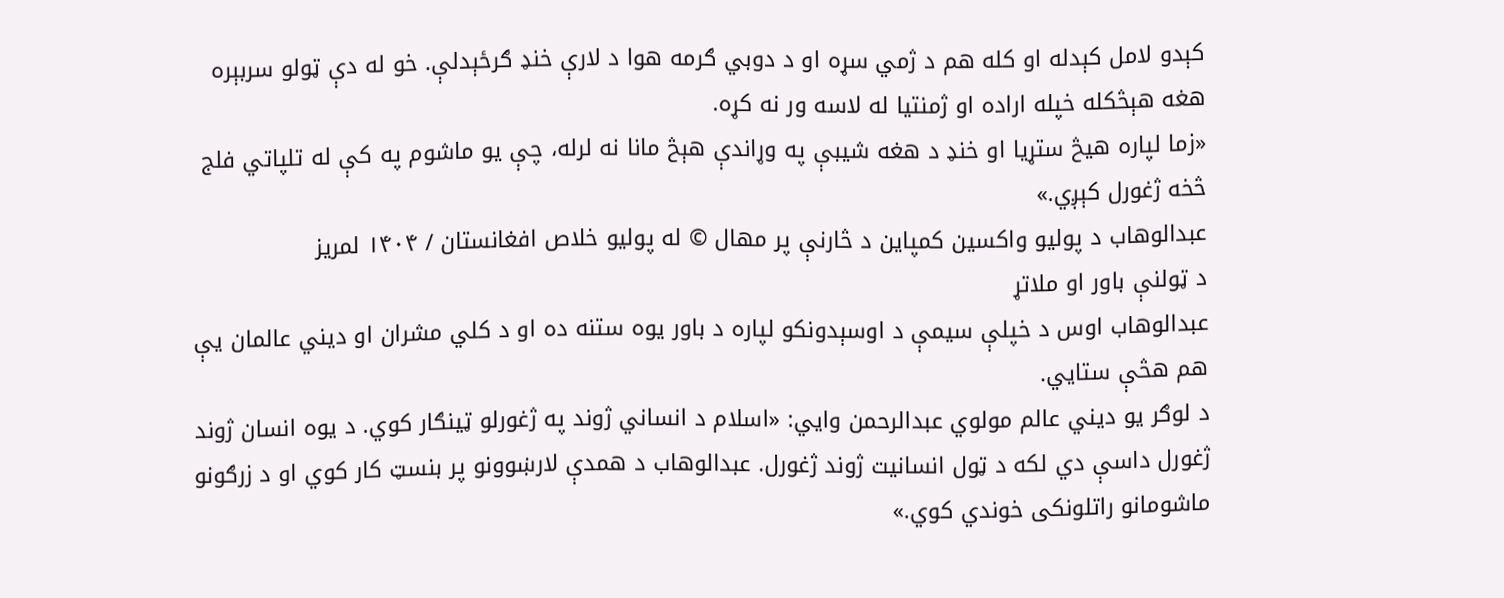کېدو لامل کېدله او کله هم د ژمي سړه او د دوبي ګرمه هوا د لارې خنډ ګرځېدلې. خو له دې ټولو سربېره هغه هېڅکله خپله اراده او ژمنتیا له لاسه ور نه کړه.
«زما لپاره هیڅ ستړیا او خنډ د هغه شیبې په وړاندې هېڅ مانا نه لرله، چې یو ماشوم په کې له تلپاتي فلج څخه ژغورل کېږي.»
عبدالوهاب د پولیو واکسین کمپاین د څارنې پر مهال © له پولیو خلاص افغانستان / ۱۴۰۴ لمریز
د ټولنې باور او ملاتړ
عبدالوهاب اوس د خپلې سیمې د اوسېدونکو لپاره د باور یوه ستنه ده او د کلي مشران او دیني عالمان یې هم هڅې ستايي.
د لوګر یو دیني عالم مولوي عبدالرحمن وايي: «اسلام د انساني ژوند په ژغورلو ټینګار کوي. د یوه انسان ژوند ژغورل داسې دي لکه د ټول انسانیت ژوند ژغورل. عبدالوهاب د همدې لارښوونو پر بنسټ کار کوي او د زرګونو ماشومانو راتلونکی خوندي کوي.»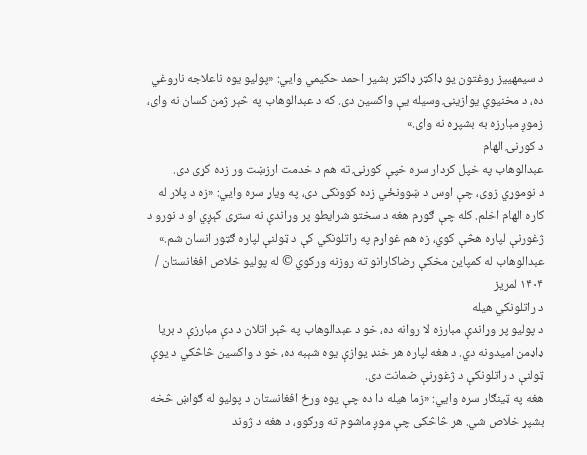د سیمهییز روغتون یو ډاکټر ډاکټر بشیر احمد حکیمي وایي: «پولیو یوه ناعلاجه ناروغي ده، د مخنیوي یوازینۍ وسیله یې واکسین دی. که د عبدالوهاب په څېر ژمن کسان نه وای، زموږ مبارزه به بشپړه نه وای.»
د کورنۍ الهام
عبدالوهاب په خپل کردار سره خپې کورنۍ ته هم د خدمت ارزښت ور زده کړی دی.
د نوموړي زوی، چې اوس د ښوونځي زده کوونکی دی، په ویاړ سره وایي: «زه د پلار له کاره الهام اخلم. کله چې ګورم هغه د سختو شرایطو پر وړاندې نه ستړی کېږي او د نورو د ژغورنې لپاره هڅې کوي، زه هم غواړم په راتلونکي کې د ټولنې لپاره ګټور انسان شم.»
عبدالوهاب له کمپاین مخکې رضاکارانو ته روزنه ورکوي © له پولیو خلاص افغانستان / ۱۴۰۴ لمریز
د راتلونکي هیله
د پولیو پر وړاندې مبارزه لا روانه ده، خو د عبدالوهاب په څېر اتلان د دې مبارزې د بریا ډاډمن امیدونه دي. د هغه لپاره هر خنډ یوازې یوه شېبه ده، خو د واکسین څاڅکي د یوې ټولنې د راتلونکې د ژغورنې ضمانت دی.
هغه په ټینګار سره وایي: «زما هیله دا ده چې یوه ورځ افغانستان د پولیو له ګواښ څخه بشپړ خلاص شي. هر څاڅکی چې موږ ماشوم ته ورکوو، د هغه د ژوند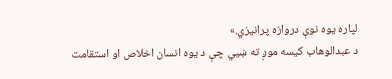لپاره یوه نوې دروازه پرانیزي.»
د عبدالوهاب کیسه موږ ته ښيي چې د یوه انسان اخلاص او استقامت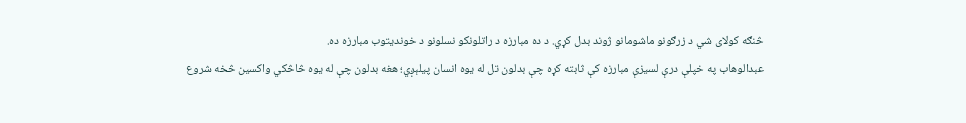څنګه کولای شي د زرګونو ماشومانو ژوند بدل کړي. د ده مبارزه د راتلونکو نسلونو د خوندیتوب مبارزه ده.
عبدالوهاب په خپلې درې لسیزې مبارزه کې ثابته کړه چې بدلون تل له یوه انسان پیلېږي؛ هغه بدلون چې له یوه څاڅکي واکسین څخه شروع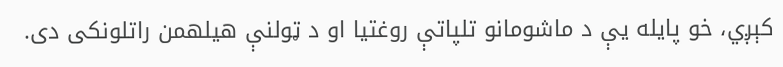کېږي، خو پایله یې د ماشومانو تلپاتې روغتیا او د ټولنې هیلهمن راتلونکی دی.